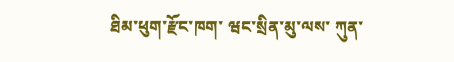ཐིམ་ཕུག་རྫོང་ཁག་ ཝང་སྲིན་མུ་ལས་ ཀུན་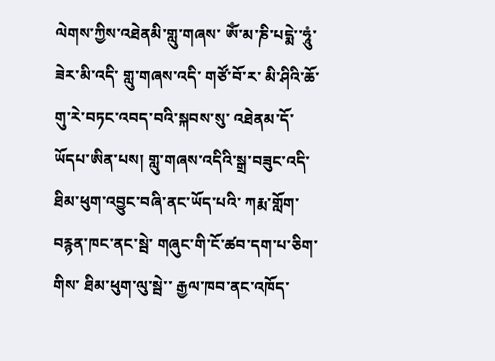ལེགས་ཀྱིས་འཐེནམི་གླུ་གཞས་ ཨོཾ་མ་ཎི་པདྨེ་་ཧཱུཾ་ཟེར་མི་འདི་ གླུ་གཞས་འདི་ གཙོ་བོ་ར་ མི་ཤིའི་ཆོ་གུ་རེ་བཏང་འབད་བའི་སྐབས་སུ་ འཐེནམ་དོ་ཡོདཔ་ཨིན་པས། གླུ་གཞས་འདིའི་སྒྲ་བཟུང་འདི་ ཐིམ་ཕུག་འབྱུང་བཞི་ནང་ཡོད་པའི་ ཀརྨ་གློག་བརྙན་ཁང་ནང་སྦེ་ གཞུང་གི་ངོ་ཚབ་དག་པ་ཅིག་གིས་ ཐིམ་ཕུག་ལུ་སྦེ་་ རྒྱལ་ཁབ་ནང་འཁོད་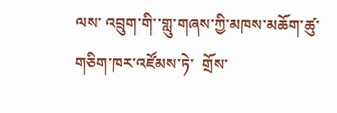ལས་ འབྲུག་གི་་གླུ་གཞས་ཀྱི་མཁས་མཆོག་ཚུ་ གཅིག་ཁར་འཛོམས་ཏེ་  གྲོས་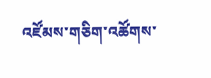འཛོམས་གཅིག་འཚོགས་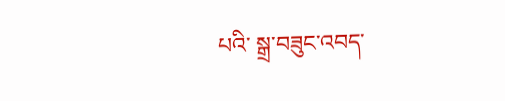པའི་ སྒྲ་བཟུང་འབད་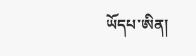ཡོདཔ་ཨིན།